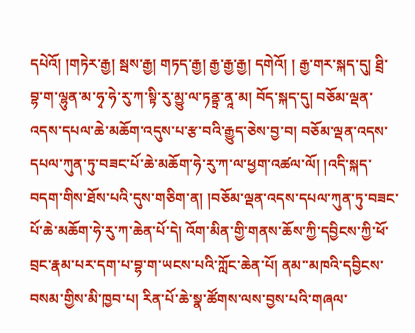དཔེའོ། །གཏེར་རྒྱ། སྦས་རྒྱ། གཏད་རྒྱ། རྒྱ་རྒྱ་རྒྱ། དགེའོ། ། རྒྱ་གར་སྐད་དུ། ཐྲི་བྷ་ག་ལྷུན་མ་ཧྭ་ཧེ་རུ་ཀ་སྟི་རུ་མྱུ་ལ་ཏནྟྲ་ནཱ་མ། བོད་སྐད་དུ། བཅོམ་ལྡན་འདས་དཔལ་ཆེ་མཆོག་འདུས་པ་རྩ་བའི་རྒྱུད་ཅེས་བྱ་བ། བཅོམ་ལྡན་འདས་དཔལ་ཀུན་ཏུ་བཟང་པོ་ཆེ་མཆོག་ཧེ་རུ་ཀ་ལ་ཕྱག་འཚལ་ལོ། །འདི་སྐད་བདག་གིས་ཐོས་པའི་དུས་གཅིག་ན། །བཅོམ་ལྡན་འདས་དཔལ་ཀུན་ཏུ་བཟང་པོ་ཆེ་མཆོག་ཧེ་རུ་ཀ་ཆེན་པོ་དེ། འོག་མིན་གྱི་གནས་ཆོས་ཀྱི་དབྱིངས་ཀྱི་ཕོ་བྲང་རྣམ་པར་དག་པ་བྷ་ག་ཡངས་པའི་ཀློང་ཆེན་པོ། ནམ་་མཁའི་དབྱིངས་བསམ་གྱིས་མི་ཁྱབ་པ། རིན་པོ་ཆེ་སྣ་ཚོགས་ལས་བྱས་པའི་གཞལ་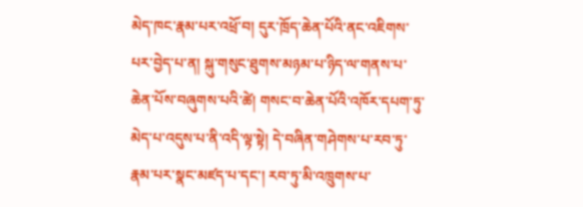མེད་ཁང་རྣམ་པར་འཕྲོ་བ། དུར་ཁྲོད་ཆེན་པོའི་ནང་འཇིགས་པར་བྱེད་པ་ན། སྐུ་གསུང་ཐུགས་མཉམ་པ་ཉིད་ལ་གནས་པ་ཆེན་པོས་བཞུགས་པའི་ཚེ། གསང་བ་ཆེན་པོའི་འཁོར་དཔག་ཏུ་མེད་པ་འདུས་པ་ནི་འདི་ལྟ་སྟེ། དེ་བཞིན་གཤེགས་པ་རབ་ཏུ་རྣམ་པར་སྣང་མཛད་པ་དང་། རབ་ཏུ་མི་འཁྲུགས་པ་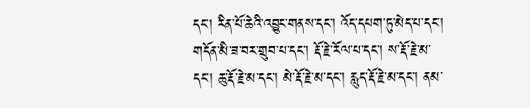དང་། རིན་པོ་ཆེའི་འབྱུང་གནས་དང་། འོད་དཔག་ཏུ་མེད་པ་དང་། གདོན་མི་ཟ་བར་གྲུབ་པ་དང་། རྡོ་རྗེ་རོལ་པ་དང་། ས་རྡོ་རྗེ་མ་དང་། ཆུ་རྡོ་རྗེ་མ་དང་། མེ་རྡོ་རྗེ་མ་དང་། རླུད་རྡོ་རྗེ་མ་དང་། ནམ་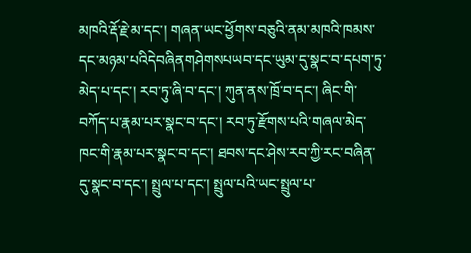མཁའི་རྡོ་རྗེ་མ་དང་། གཞན་ཡང་ཕྱོགས་བཅུའི་ནམ་མཁའི་ཁམས་དང་མཉམ་པའིདེབཞིནགཤེགསཔཡབ་དང་ཡུམ་དུ་སྣང་བ་དཔག་ཏུ་མེད་པ་དང་། རབ་ཏུ་ཞི་བ་དང་། ཀུན་ནས་ཁྲོ་བ་དང་། ཞིང་གི་བཀོད་པ་རྣམ་པར་སྣང་བ་དང་། རབ་ཏུ་རྫོགས་པའི་གཞལ་མེད་ཁང་གི་རྣམ་པར་སྣང་བ་དང་། ཐབས་དང་ཤེས་རབ་ཀྱི་རང་བཞིན་དུ་སྣང་བ་དང་། སྤྲུལ་པ་དང་། སྤྲུལ་པའི་ཡང་སྤྲུལ་པ་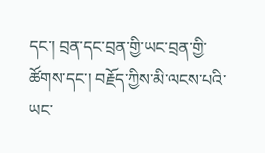དང་། བྲན་དང་བྲན་གྱི་ཡང་བྲན་གྱི་ཚོགས་དང་། བརྗོད་ཀྱིས་མི་ལངས་པའི་ཡང་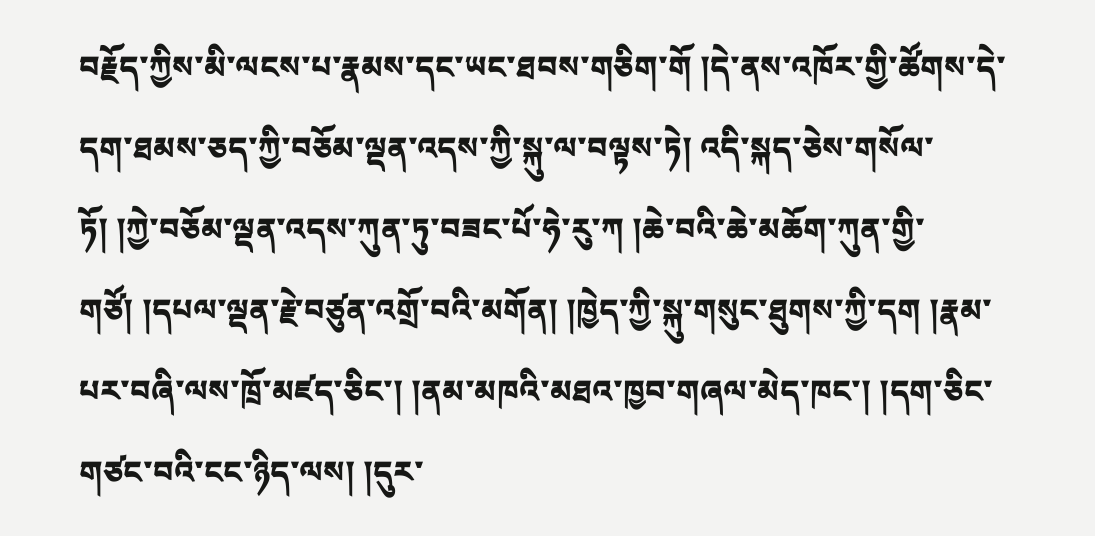བརྗོད་ཀྱིས་མི་ལངས་པ་རྣམས་དང་ཡང་ཐབས་གཅིག་གོ །དེ་ནས་འཁོར་གྱི་ཚོགས་དེ་དག་ཐམས་ཅད་ཀྱི་བཅོམ་ལྡན་འདས་ཀྱི་སྐུ་ལ་བལྟས་ཏེ། འདི་སྐད་ཅེས་གསོལ་ཏོ། །ཀྱེ་བཅོམ་ལྡན་འདས་ཀུན་ཏུ་བཟང་པོ་ཧེ་རུ་ཀ །ཆེ་བའི་ཆེ་མཆོག་ཀུན་གྱི་གཙོ། །དཔལ་ལྡན་རྗེ་བཙུན་འགྲོ་བའི་མགོན། །ཁྱེད་ཀྱི་སྐུ་གསུང་ཐུགས་ཀྱི་དག །རྣམ་པར་བཞི་ལས་ཁྲོ་མཛད་ཅིང་། །ནམ་མཁའི་མཐའ་ཁྱབ་གཞལ་མེད་ཁང་། །དག་ཅིང་གཙང་བའི་ངང་ཉིད་ལས། །དུར་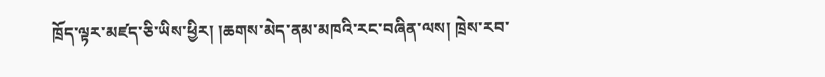ཁྲོད་ལྟར་མཛད་ཅི་ཡིས་ཕྱིར། །ཆགས་མེད་ནམ་མཁའི་རང་བཞིན་ལས། ཁྲེས་རབ་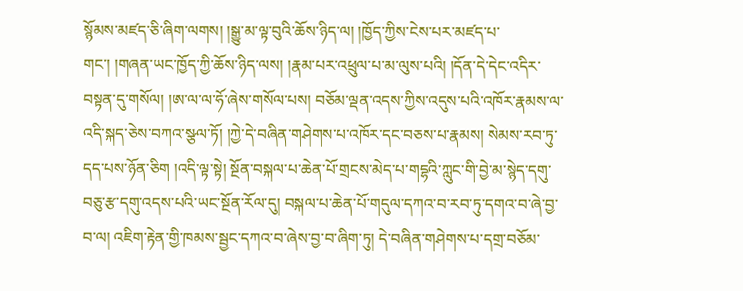སྙོམས་མཛད་ཅི་ཞིག་ལགས། །སྒྱུ་མ་ལྟ་བུའི་ཆོས་ཉིད་ལ། །ཁྱོད་ཀྱིས་ངེས་པར་མཛད་པ་གང་། །གཞན་ཡང་ཁྱོད་ཀྱི་ཆོས་ཉིད་ལས། །རྣམ་པར་འཕྲུལ་པ་མ་ལུས་པའི། །དོན་དེ་དེང་འདིར་བསྟན་དུ་གསོལ། །ཨ་ལ་ལ་ཧོ་ཞེས་གསོལ་པས། བཅོམ་ལྡན་འདས་ཀྱིས་འདུས་པའི་འཁོར་རྣམས་ལ་འདི་སྐད་ཅེས་བཀའ་སྩལ་ཏོ། །ཀྱེ་དེ་བཞིན་གཤེགས་པ་འཁོར་དང་བཅས་པ་རྣམས། སེམས་རབ་ཏུ་དད་པས་ཉོན་ཅིག །འདི་ལྟ་སྟེ། སྔོན་བསྐལ་པ་ཆེན་པོ་གྲངས་མེད་པ་གདྷའི་ཀླུང་གི་བྱེ་མ་སྙེད་དགུ་བཅུ་རྩ་དགུ་འདས་པའི་ཡང་སྔོན་རོལ་དུ། བསྐལ་པ་ཆེན་པོ་གདུལ་དཀའ་བ་རབ་ཏུ་དགའ་བ་ཞེ་བྱ་བ་ལ། འཇིག་རྟེན་གྱི་ཁམས་སྦྱང་དཀའ་བ་ཞེས་བྱ་བ་ཞིག་ཏུ། དེ་བཞིན་གཤེགས་པ་དགྲ་བཅོམ་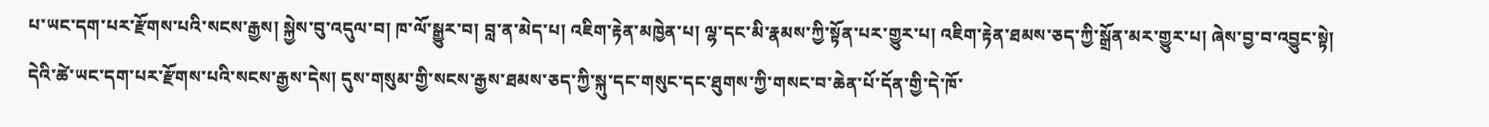པ་ཡང་དག་པར་རྫོགས་པའི་སངས་རྒྱས། སྐྱེས་བུ་འདུལ་བ། ཁ་ལོ་སྒྱུར་བ། བླ་ན་མེད་པ། འཇིག་རྟེན་མཁྱེན་པ། ལྷ་དང་མི་རྣམས་ཀྱི་སྟོན་པར་གྱུར་པ། འཇིག་རྟེན་ཐམས་ཅད་ཀྱི་སྒྲོན་མར་གྱུར་པ། ཞེས་བྱ་བ་འབྱུང་སྟེ། དེའི་ཚེ་ཡང་དག་པར་རྫོགས་པའི་སངས་རྒྱས་དེས། དུས་གསུམ་གྱི་སངས་རྒྱས་ཐམས་ཅད་ཀྱི་སྐུ་དང་གསུང་དང་ཐུགས་ཀྱི་གསང་བ་ཆེན་པོ་དོན་གྱི་དེ་ཁོ་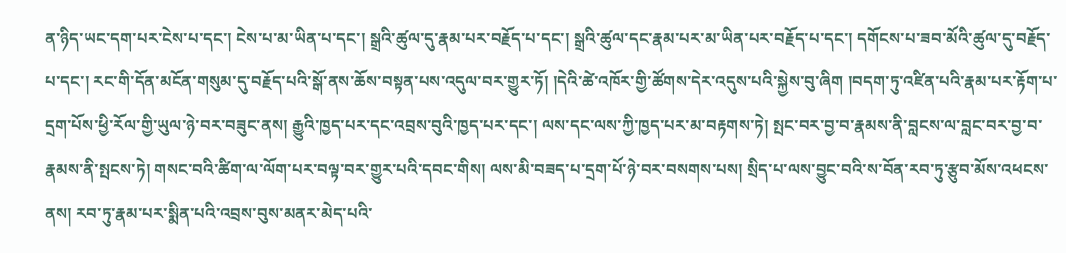ན་ཉིད་ཡང་དག་པར་ངེས་པ་དང་། ངེས་པ་མ་ཡིན་པ་དང་། སྒྲའི་ཚུལ་དུ་རྣམ་པར་བརྗོད་པ་དང་། སྒྲའི་ཚུལ་དང་རྣམ་པར་མ་ཡིན་པར་བརྗོད་པ་དང་། དགོངས་པ་ཟབ་མོའི་ཚུལ་དུ་བརྗོད་པ་དང་། རང་གི་དོན་མངོན་གསུམ་དུ་བརྗོད་པའི་སྒོ་ནས་ཆོས་བསྟན་པས་འདུལ་བར་གྱུར་ཏོ། །དེའི་ཚེ་འཁོར་གྱི་ཚོགས་དེར་འདུས་པའི་སྐྱེས་བུ་ཞིག །བདག་ཏུ་འཛིན་པའི་རྣམ་པར་རྟོག་པ་དྲག་པོས་ཕྱི་རོལ་གྱི་ཡུལ་ཉེ་བར་བཟུང་ནས། རྒྱུའི་ཁྱད་པར་དང་འབྲས་བུའི་ཁྱད་པར་དང་། ལས་དང་ལས་ཀྱི་ཁྱད་པར་མ་བརྟགས་ཏེ། སྤང་བར་བྱ་བ་རྣམས་ནི་བླངས་ལ་བླང་བར་བྱ་བ་རྣམས་ནི་སྤངས་ཏེ། གསང་བའི་ཚིག་ལ་ལོག་པར་བལྟ་བར་གྱུར་པའི་དབང་གིས། ལས་མི་བཟད་པ་དྲག་པོ་ཉེ་བར་བསགས་པས། སྲིད་པ་ལས་བྱུང་བའི་ས་བོན་རབ་ཏུ་རྩུབ་མོས་འཕངས་ནས། རབ་ཏུ་རྣམ་པར་སྨིན་པའི་འབྲས་བུས་མནར་མེད་པའི་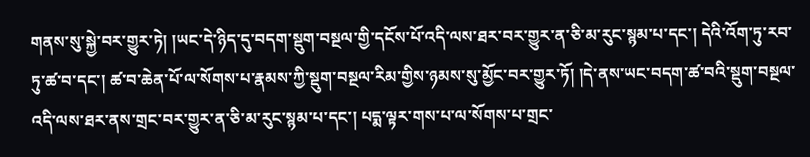གནས་སུ་སྐྱེ་བར་གྱུར་ཏེ། །ཡང་དེ་ཉིད་དུ་བདག་སྡུག་བསྔལ་གྱི་དངོས་པོ་འདི་ལས་ཐར་བར་གྱུར་ན་ཅི་མ་རུང་སྙམ་པ་དང་། དེའི་འོག་ཏུ་རབ་ཏུ་ཚ་བ་དང་། ཚ་བ་ཆེན་པོ་ལ་སོགས་པ་རྣམས་ཀྱི་སྡུག་བསྔལ་རིམ་གྱིས་ཉམས་སུ་མྱོང་བར་གྱུར་ཏོ། །དེ་ནས་ཡང་བདག་ཚ་བའི་སྡུག་བསྔལ་འདི་ལས་ཐར་ནས་གྲང་བར་གྱུར་ན་ཅི་མ་རུང་སྙམ་པ་དང་། པདྨ་ལྟར་གས་པ་ལ་སོགས་པ་གྲང་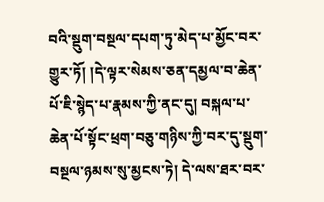བའི་སྡུག་བསྔལ་དཔག་ཏུ་མེད་པ་མྱོང་བར་གྱུར་ཏོ། །དེ་ལྟར་སེམས་ཅན་དམྱལ་བ་ཆེན་པོ་ཇི་སྙེད་པ་རྣམས་ཀྱི་ནང་དུ། བསྐལ་པ་ཆེན་པོ་སྟོང་ཕྲག་བཅུ་གཉིས་ཀྱི་བར་དུ་སྡུག་བསྔལ་ཉམས་སུ་མྱངས་ཏེ། དེ་ལས་ཐར་བར་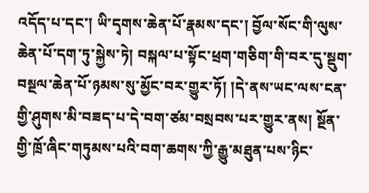འདོད་པ་དང་། ཡི་དྭགས་ཆེན་པོ་རྣམས་དང་། བྱོལ་སོང་གི་ལུས་ཆེན་པོ་དག་ཏུ་སྐྱེས་ཏེ། བསྐལ་པ་སྟོང་ཕྲག་གཅིག་གི་བར་དུ་སྡུག་བསྔལ་ཆེན་པོ་ཉམས་སུ་མྱོང་བར་གྱུར་ཏོ། །དེ་ནས་ཡང་ལས་ངན་གྱི་ཤུགས་མི་བཟད་པ་དེ་བག་ཙམ་བསྲབས་པར་གྱུར་ནས། སྔོན་གྱི་ཁྲོ་ཞིང་གཏུམས་པའི་བག་ཆགས་ཀྱི་རྒྱུ་མཐུན་པས་ཉིང་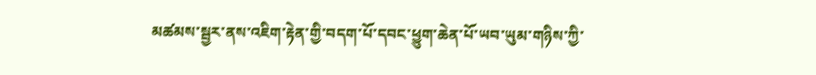མཚམས་སྦྱར་ནས་འཇིག་རྟེན་གྱི་བདག་པོ་དབང་ཕྱུག་ཆེན་པོ་ཡབ་ཡུམ་གཉིས་ཀྱི་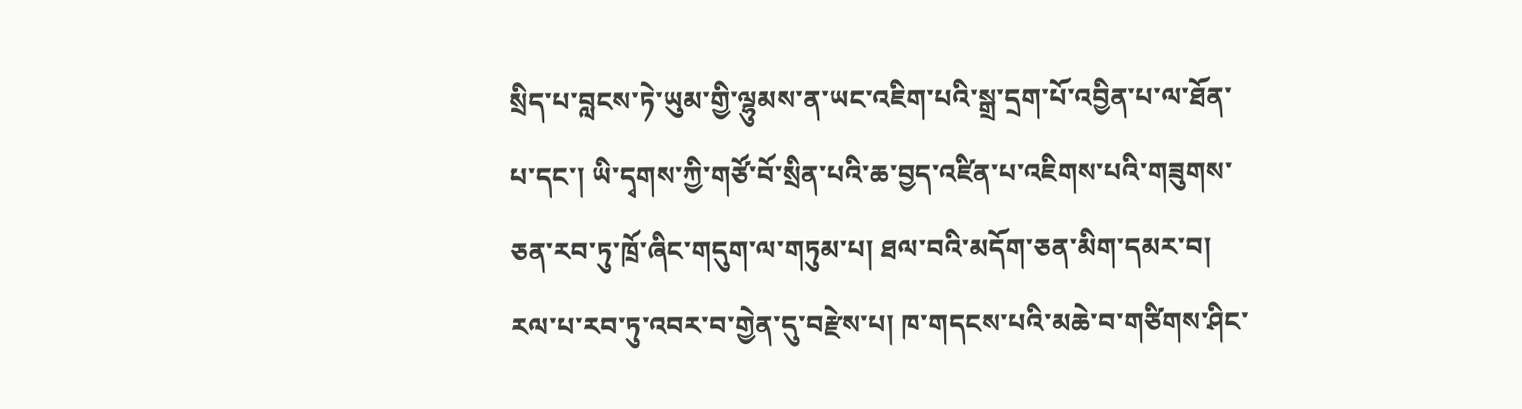སྲིད་པ་བླངས་ཏེ་ཡུམ་གྱི་ལྷུམས་ན་ཡང་འཇིག་པའི་སྒྲ་དྲག་པོ་འབྱིན་པ་ལ་ཐོན་པ་དང་། ཡི་དྭགས་ཀྱི་གཙོ་བོ་སྲིན་པའི་ཆ་བྱད་འཛིན་པ་འཇིགས་པའི་གཟུགས་ཅན་རབ་ཏུ་ཁྲོ་ཞིང་གདུག་ལ་གཏུམ་པ། ཐལ་བའི་མདོག་ཅན་མིག་དམར་བ། རལ་པ་རབ་ཏུ་འབར་བ་གྱེན་དུ་བརྫེས་པ། ཁ་གདངས་པའི་མཆེ་བ་གཙིགས་ཤིང་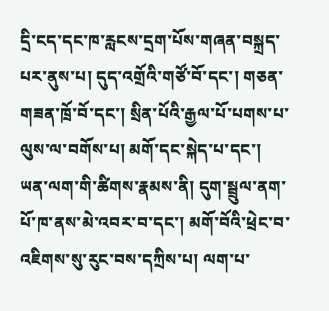དྲི་ངད་དང་ཁ་རླངས་དྲག་པོས་གཞན་བསྐྲད་པར་ནུས་པ། དུད་འགྲོའི་གཙོ་བོ་དང་། གཅན་གཟན་ཁྲོ་བོ་དང་། སྲིན་པོའི་རྒྱལ་པོ་པགས་པ་ལུས་ལ་བགོས་པ། མགོ་དང་སྐེད་པ་དང་། ཡན་ལག་གི་ཚིགས་རྣམས་ནི། དུག་སྦྲུལ་ནག་པོ་ཁ་ནས་མེ་འབར་བ་དང་། མགོ་བོའི་ཕྲེང་བ་འཇིགས་སུ་རུང་བས་དཀྲིས་པ། ལག་པ་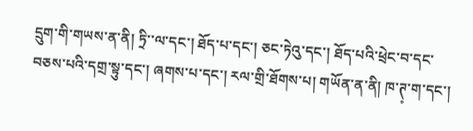དྲུག་གི་གཡས་ན་ནི། ཏྲི་་ལ་དང་། ཐོད་པ་དང་། ཅང་ཏེའུ་དང་། ཐོད་པའི་ཕྲེང་བ་དང་བཅས་པའི་དགྲ་སྟུ་དང་། ཞགས་པ་དང་། རལ་གྲི་ཐོགས་པ། གཡོན་ན་ནི། ཁ་ཊ༷་ག་དང་།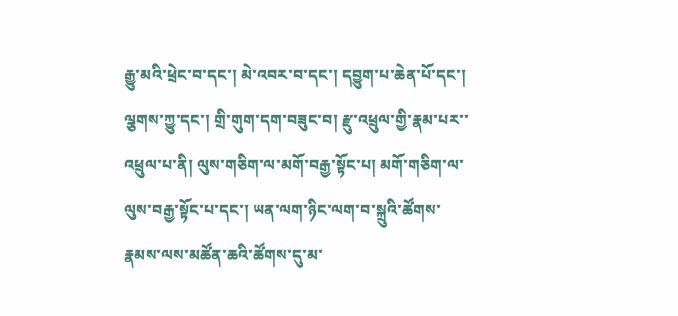རྒྱུ་མའི་ཕྲེང་བ་དང་། མེ་འབར་བ་དང་། དབྱུག་པ་ཆེན་པོ་དང་། ལྕགས་ཀྱུ་དང་། གྲི་གུག་དག་བཟུང་བ། རྫུ་འཕྲུལ་གྱི་རྣམ་པར་་འཕྲུལ་པ་ནི། ལུས་གཅིག་ལ་མགོ་བརྒྱ་སྟོང་པ། མགོ་གཅིག་ལ་ལུས་བརྒྱ་སྟོང་པ་དང་། ཡན་ལག་ཉིང་ལག་བ་སྐྲུའི་ཚོགས་རྣམས་ལས་མཚོན་ཆའི་ཚོགས་དུ་མ་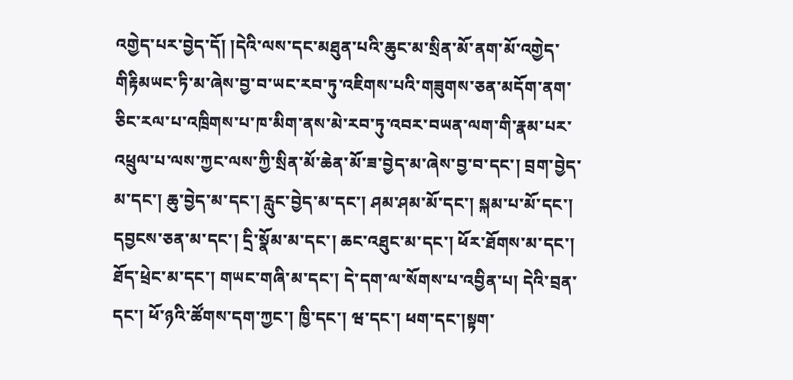འགྱེད་པར་བྱེད་དོ། །དེའི་ལས་དང་མཐུན་པའི་ཆུང་མ་སྲིན་མོ་ནག་མོ་འགྱེད་གིརྟིམཡང་ཏི་མ་ཞེས་བྱ་བ་ཡང་རབ་ཏུ་འཇིགས་པའི་གཟུགས་ཅན་མདོག་ནག་ཅིང་རལ་པ་འཁྲིགས་པ་ཁ་མིག་ནས་མེ་རབ་ཏུ་འབར་བཡན་ལག་གི་རྣམ་པར་འཕྲུལ་པ་ལས་ཀྱང་ལས་ཀྱི་སྲིན་མོ་ཆེན་མོ་ཟ་བྱེད་མ་ཞེས་བྱ་བ་དང་། བྲག་བྱེད་མ་དང་། ཆུ་བྱེད་མ་དང་། རླུང་བྱེད་མ་དང་། ཤམ་ཤམ་མོ་དང་། སྐམ་པ་མོ་དང་། དབྱངས་ཅན་མ་དང་། དྲི་སྣོམ་མ་དང་། ཆང་འཐུང་མ་དང་། ཕོར་ཐོགས་མ་དང་། ཐོད་ཕྲེང་མ་དང་། གཡང་གཞི་མ་དང་། དེ་དག་ལ་སོགས་པ་འབྱིན་པ། དེའི་བྲན་དང་། ཕོ་ཉའི་ཚོགས་དག་ཀྱང་། ཁྱི་དང་། ཝ་དང་། ཕག་དང་།སྟག་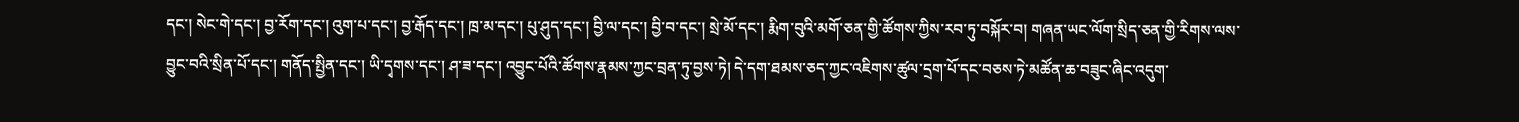དང་། སེང་གེ་དང་། བྱ་རོག་དང་། འུག་པ་དང་། བྱ་རྒོད་དང་། ཁྲ་མ་དང་། པུ་ཤུད་དང་། བྱི་ལ་དང་། བྱི་བ་དང་། སྲེ་མོ་དང་། རྨིག་བུའི་མགོ་ཅན་གྱི་ཚོགས་ཀྱིས་རབ་ཏུ་བསྐོར་བ། གཞན་ཡང་ལོག་སྲིད་ཅན་གྱི་རིགས་ལས་བྱུང་བའི་སྲིན་པོ་དང་། གནོད་སྤྱིན་དང་། ཡི་དྭགས་དང་། ཤ་ཟ་དང་། འབྱུང་པོའི་ཚོགས་རྣམས་ཀྱང་བྲན་ཏུ་བྱས་ཏེ། དེ་དག་ཐམས་ཅད་ཀྱང་འཇིགས་ཚུལ་དྲག་པོ་དང་བཅས་ཏེ་མཚོན་ཆ་བཟུང་ཞིང་འདུག་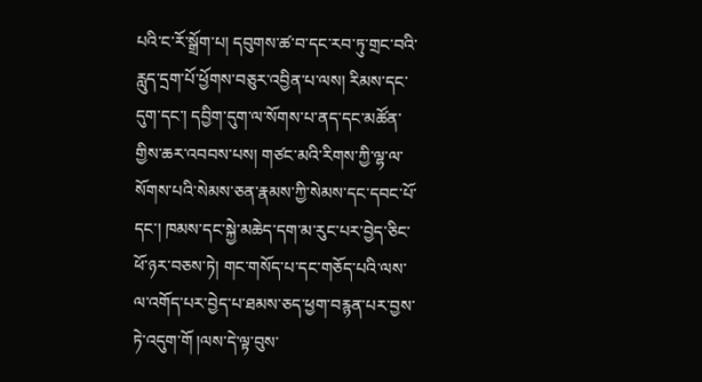པའི་ང་རོ་སྒྲོག་པ། དབུགས་ཚ་བ་དང་རབ་ཏུ་གྲང་བའི་རླུད་དྲག་པོ་ཕྱོགས་བཅུར་འབྱིན་པ་ལས། རིམས་དང་དུག་དང་། དབྱིག་དུག་ལ་སོགས་པ་ནད་དང་མཚོན་གྱིས་ཆར་འབབས་པས། གཙང་མའི་རིགས་ཀྱི་ལྷ་ལ་སོགས་པའི་སེམས་ཅན་རྣམས་ཀྱི་སེམས་དང་དབང་པོ་དང་། ཁམས་དང་སྐྱེ་མཆེད་དག་མ་རུང་པར་བྱེད་ཅིང་ཕོ་ཉར་བཅས་ཏེ། གང་གསོད་པ་དང་གཅོད་པའི་ལས་ལ་འགོད་པར་བྱེད་པ་ཐམས་ཅད་ཕྱག་བརྙན་པར་བྱས་ཏེ་འདུག་གོ །ལས་དེ་ལྟ་བུས་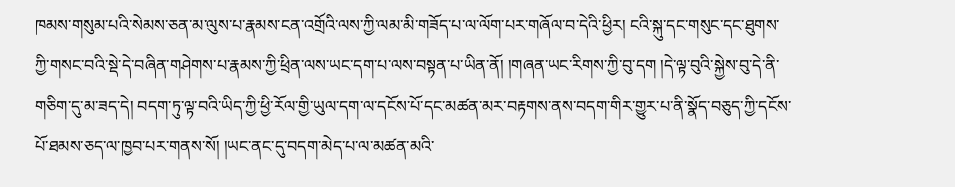ཁམས་གསུམ་པའི་སེམས་ཅན་མ་ལུས་པ་རྣམས་ངན་འགྲོའི་ལས་ཀྱི་ལམ་མི་གཟོད་པ་ལ་ལོག་པར་གཞོལ་བ་དེའི་ཕྱིར། ངའི་སྐུ་དང་གསུང་དང་ཐུགས་ཀྱི་གསང་བའི་སྡེ་དེ་བཞིན་གཤེགས་པ་རྣམས་ཀྱི་ཕྲིན་ལས་ཡང་དག་པ་ལས་བསྟན་པ་ཡིན་ནོ། །གཞན་ཡང་རིགས་ཀྱི་བུ་དག །དེ་ལྟ་བུའི་སྐྱེས་བུ་དེ་ནི་གཅིག་དུ་མ་ཟད་དེ། བདག་ཏུ་ལྟ་བའི་ཡིད་ཀྱི་ཕྱི་རོལ་གྱི་ཡུལ་དག་ལ་དངོས་པོ་དང་མཚན་མར་བརྟགས་ནས་བདག་གིར་གྱུར་པ་ནི་སྣོད་བཅུད་ཀྱི་དངོས་པོ་ཐམས་ཅད་ལ་ཁྱབ་པར་གནས་སོ། །ཡང་ནང་དུ་བདག་མེད་པ་ལ་མཚན་མའི་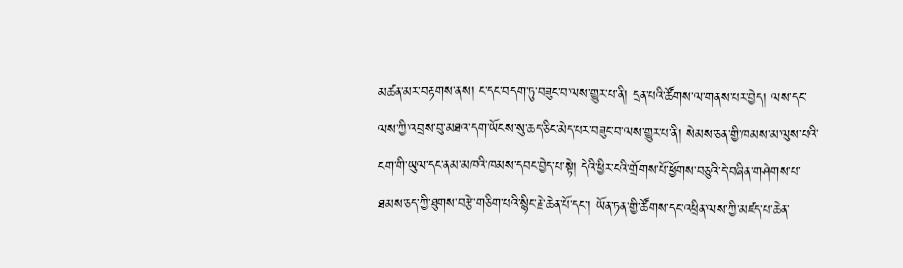མཚན་མར་བརྟགས་ནས། ང་དང་བདག་ཏུ་བཟུང་བ་ལས་གྱུར་པ་ནི། དྲན་པའི་ཚོགས་ལ་གནས་པར་བྱེད། ལས་དང་ལས་ཀྱི་འབྲས་བུ་མཐའ་དག་ཡོངས་སུ་ཆད་ཅིང་མེད་པར་བཟུང་བ་ལས་གྱུར་པ་ནི། སེམས་ཅན་གྱི་ཁམས་མ་ལུས་པའི་ངག་གི་ཡུལ་དང་ནམ་མཁའི་ཁམས་དབང་བྱེད་པ་སྟེ། དེའི་ཕྱིར་ངའི་གྲོགས་པོ་ཕྱོགས་བཅུའི་དེ་བཞིན་གཤེགས་པ་ཐམས་ཅད་ཀྱི་ཐུགས་བརྩེ་གཅིག་པའི་སྙིང་རྗེ་ཆེན་པོ་དང་། ཡོན་ཏན་གྱི་ཚོགས་དང་འཕྲིན་ལས་ཀྱི་མཛད་པ་ཆེན་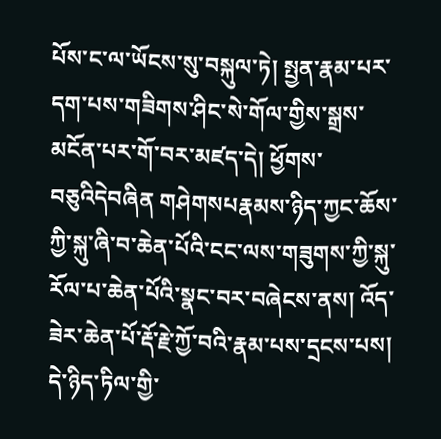པོས་ང་ལ་ཡོངས་སུ་བསྐུལ་ཏེ། སྤྱན་རྣམ་པར་དག་པས་གཟིགས་ཤིང་སེ་གོལ་གྱིས་སྒྲས་མངོན་པར་གོ་བར་མཛད་དེ། ཕྱོགས་བཅུའིདེབཞིན གཤེགསཔརྣམས་ཉིད་ཀྱང་ཆོས་ཀྱི་སྐུ་ཞི་བ་ཆེན་པོའི་ངང་ལས་གཟུགས་ཀྱི་སྐུ་རོལ་པ་ཆེན་པོའི་སྣང་བར་བཞེངས་ནས། འོད་ཟེར་ཆེན་པོ་རྡོ་རྗེ་ཀྱོ་བའི་རྣམ་པས་དྲངས་པས། དེ་ཉིད་ཏིལ་གྱི་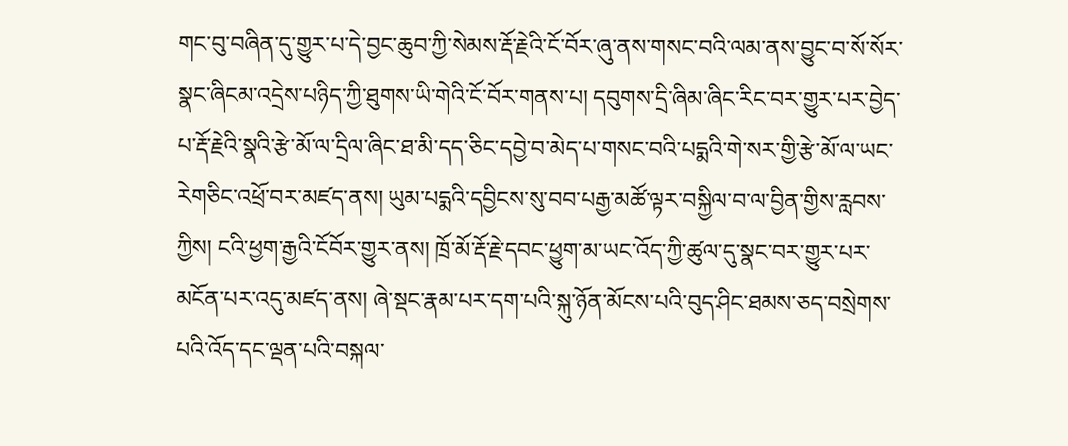གང་བུ་བཞིན་དུ་གྱུར་པ་དེ་བྱང་ཆུབ་ཀྱི་སེམས་རྡོ་རྗེའི་ངོ་བོར་ཞུ་ནས་གསང་བའི་ལམ་ནས་བྱུང་བ་སོ་སོར་སྣང་ཞིངམ་འདྲེས་པཉིད་ཀྱི་ཐུགས་ཡི་གེའི་ངོ་བོར་གནས་པ། དབུགས་དྲི་ཞིམ་ཞིང་རིང་བར་གྱུར་པར་བྱེད་པ་རྡོ་རྗེའི་སྣའི་རྩེ་མོ་ལ་དྲིལ་ཞིང་ཐ་མི་དད་ཅིང་དབྱེ་བ་མེད་པ་གསང་བའི་པདྨའི་གེ་སར་གྱི་རྩེ་མོ་ལ་ཡང་རེགཅིང་འཕྲོ་བར་མཛད་ནས། ཡུམ་པདྨའི་དབྱིངས་སུ་བབ་པརྒྱ་མཚོ་ལྟར་བསྐྱིལ་བ་ལ་བྱིན་གྱིས་རླབས་ཀྱིས། ངའི་ཕྱག་རྒྱའི་ངོབོར་གྱུར་ནས། ཁྲོ་མོ་རྡོ་རྗེ་དབང་ཕྱུག་མ་ཡང་འོད་ཀྱི་ཚུལ་དུ་སྣང་བར་གྱུར་པར་མངོན་པར་འདུ་མཛད་ནས། ཞེ་སྡང་རྣམ་པར་དག་པའི་སྐུ་ཉོན་མོངས་པའི་བུད་ཤིང་ཐམས་ཅད་བསྲེགས་པའི་འོད་དང་ལྡན་པའི་བསྐལ་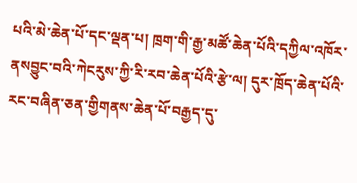པའི་མེ་ཆེན་པོ་དང་ལྡན་པ། ཁྲག་གི་རྒྱ་མཚོ་ཆེན་པོའི་དཀྱིལ་འཁོར་ནསབྱུང་བའི་ཀེངརུས་ཀྱི་རི་རབ་ཆེན་པོའི་རྩེ་ལ། དུར་ཁྲོད་ཆེན་པོའི་རང་བཞིན་ཅན་གྱིགནས་ཆེན་པོ་བརྒྱད་དུ་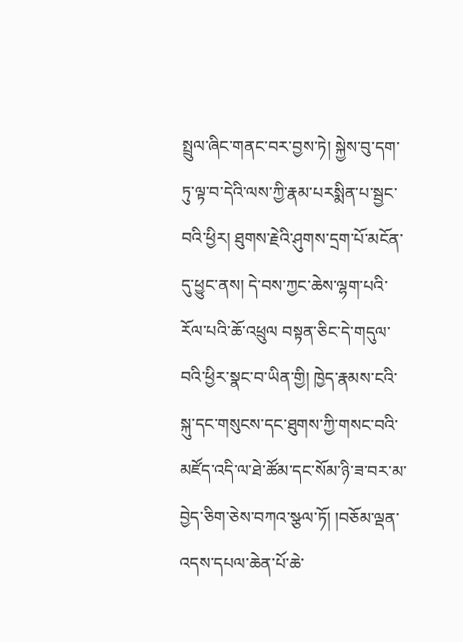སྤྲུལ་ཞིང་གནང་བར་བྱས་ཏེ། སྐྱེས་བུ་དག་ཏུ་ལྟ་བ་དེའི་ལས་ཀྱི་རྣམ་པརསྨིན་པ་སྦྱང་བའི་ཕྱིར། ཐུགས་རྗེའི་ཤུགས་དྲག་པོ་མངོན་དུ་ཕྱུང་ནས། དེ་བས་ཀྱང་ཆེས་ལྷག་པའི་རོལ་པའི་ཆོ་འཕྲུལ བསྟན་ཅིང་དེ་གདུལ་བའི་ཕྱིར་སྣང་བ་ཡིན་གྱི། ཁྱེད་རྣམས་ངའི་སྐུ་དང་གསུངས་དང་ཐུགས་ཀྱི་གསང་བའི་མཛོད་འདི་ལ་ཐེ་ཚོམ་དང་སོམ་ཉི་ཟ་བར་མ་བྱེད་ཅིག་ཅེས་བཀའ་སྩལ་ཏོ། །བཅོམ་ལྡན་འདས་དཔལ་ཆེན་པོ་ཆེ་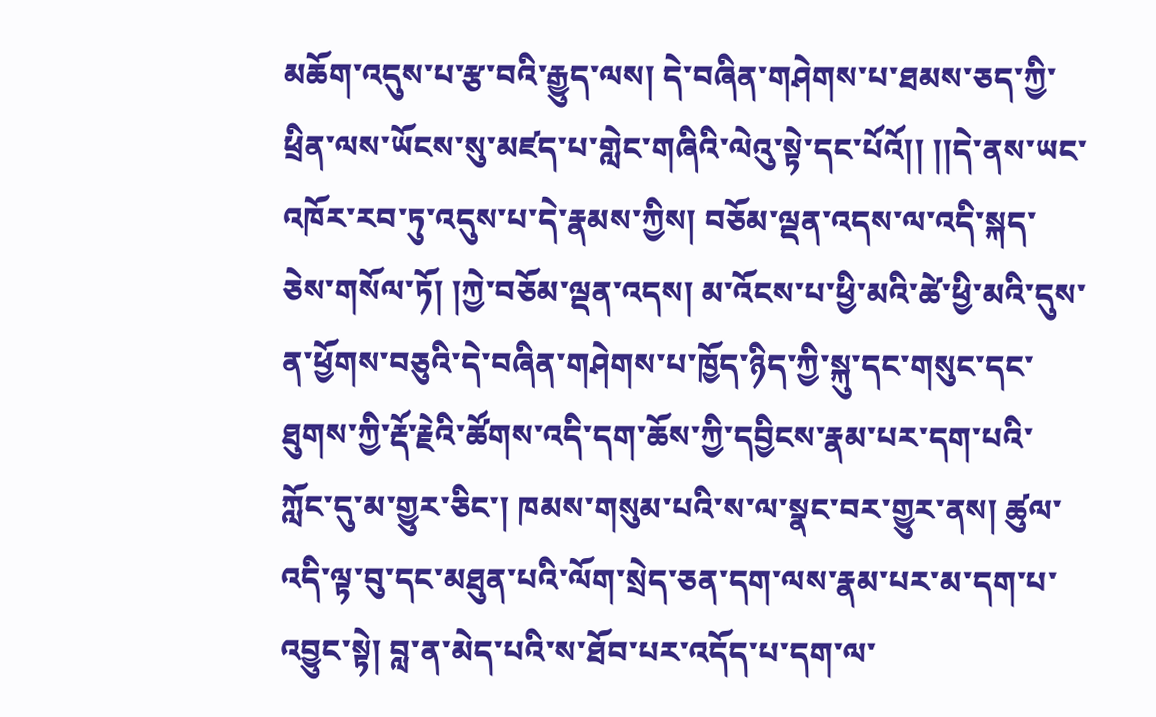མཆོག་འདུས་པ་རྩ་བའི་རྒྱུད་ལས། དེ་བཞིན་གཤེགས་པ་ཐམས་ཅད་ཀྱི་ཕྲིན་ལས་ཡོངས་སུ་མཛད་པ་གླེང་གཞིའི་ལེའུ་སྟེ་དང་པོའོ།། །།དེ་ནས་ཡང་འཁོར་རབ་ཏུ་འདུས་པ་དེ་རྣམས་ཀྱིས། བཅོམ་ལྡན་འདས་ལ་འདི་སྐད་ཅེས་གསོལ་ཏོ། །ཀྱེ་བཅོམ་ལྡན་འདས། མ་འོངས་པ་ཕྱི་མའི་ཚེ་ཕྱི་མའི་དུས་ན་ཕྱོགས་བཅུའི་དེ་བཞིན་གཤེགས་པ་ཁྱོད་ཉིད་ཀྱི་སྐུ་དང་གསུང་དང་ཐུགས་ཀྱི་རྡོ་རྗེའི་ཚོགས་འདི་དག་ཆོས་ཀྱི་དབྱིངས་རྣམ་པར་དག་པའི་ཀློང་དུ་མ་གྱུར་ཅིང་། ཁམས་གསུམ་པའི་ས་ལ་སྣང་བར་གྱུར་ནས། ཚུལ་འདི་ལྟ་བུ་དང་མཐུན་པའི་ལོག་སྲེད་ཅན་དག་ལས་རྣམ་པར་མ་དག་པ་འབྱུང་སྟེ། བླ་ན་མེད་པའི་ས་ཐོབ་པར་འདོད་པ་དག་ལ་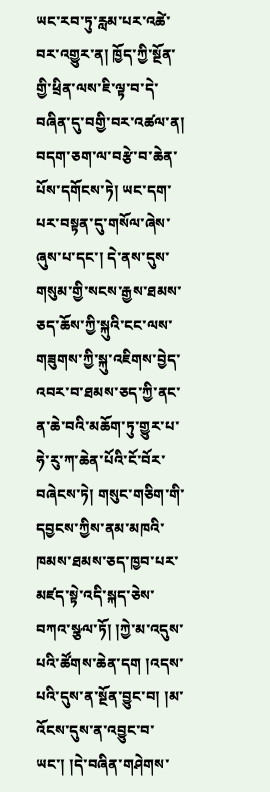ཡང་རབ་ཏུ་རླམ་པར་འཚེ་བར་འགྱུར་ན། ཁྱོད་ཀྱི་སྔོན་གྱི་ཕྲིན་ལས་ཇི་ལྟ་བ་དེ་བཞིན་དུ་བགྱི་བར་འཚལ་ན། བདག་ཅག་ལ་བརྩེ་བ་ཆེན་པོས་དགོངས་ཏེ། ཡང་དག་པར་བསྟན་དུ་གསོལ་ཞེས་ཞུས་པ་དང་། དེ་ནས་དུས་གསུམ་གྱི་སངས་རྒྱས་ཐམས་ཅད་ཆོས་ཀྱི་སྐུའི་ངང་ལས་གཟུགས་ཀྱི་སྐུ་འཇིགས་བྱེད་འབར་བ་ཐམས་ཅད་ཀྱི་ནང་ན་ཆེ་བའི་མཆོག་ཏུ་གྱུར་པ་ཧེ་རུ་ཀ་ཆེན་པོའི་ངོ་བོར་བཞེངས་ཏེ། གསུང་གཅིག་གི་དབྱངས་ཀྱིས་ནམ་མཁའི་ཁམས་ཐམས་ཅད་ཁྱབ་པར་མཛད་སྟེ་འདི་སྐད་ཅེས་བཀའ་སྩལ་ཏོ། །ཀྱེ་མ་འདུས་པའི་ཚོགས་ཆེན་དག །འདས་པའི་དུས་ན་སྔོན་བྱུང་བ། །མ་འོངས་དུས་ན་འབྱུང་བ་ཡང་། །དེ་བཞིན་གཤེགས་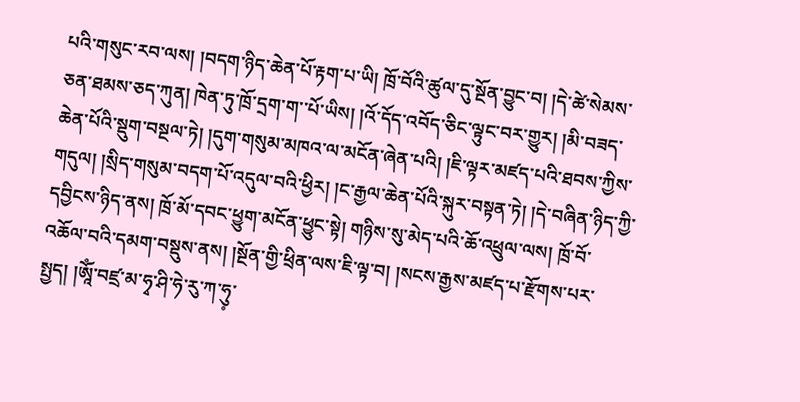པའི་གསུང་རབ་ལས། །བདག་ཉིད་ཆེན་པོ་རྟག་པ་ཡི། ཁྲོ་བོའི་ཚུལ་དུ་སྔོན་བྱུང་བ། །དེ་ཚེ་སེམས་ཅན་ཐམས་ཅད་ཀུན། ཁེན་ཏུ་ཁྲོ་དྲག་ག་་པོ་ཡིས། །འོ་དོད་འབོད་ཅིང་ལྟུང་བར་གྱུར། །མི་བཟད་ཆེན་པོའི་སྡུག་བསྔལ་ཏེ། །དུག་གསུམ་མཁའ་ལ་མངོན་ཞེན་པའི། །ཇི་ལྟར་མཛད་པའི་ཐབས་ཀྱིས་གདུལ། །སྲིད་གསུམ་བདག་པོ་འདུལ་བའི་ཕྱིར། །ང་རྒྱལ་ཆེན་པོའི་སྐུར་བསྟན་ཏེ། །དེ་བཞིན་ཉིད་ཀྱི་དབྱིངས་ཉིད་ནས། ཁྲོ་མོ་དབང་ཕྱུག་མངོན་ཕྱུང་སྟེ། གཉིས་སུ་མེད་པའི་ཆོ་འཕྲུལ་ལས། ཁྲོ་བོ་འཆོལ་བའི་དམག་བསྡུས་ནས། །སྔོན་གྱི་ཕྲིན་ལས་ཇི་ལྟ་བ། །སངས་རྒྱས་མཛད་པ་རྫོགས་པར་སྤྱད། །ཨཱོཾ་བཛྲ་མ་ཧྭ་ཤི་ཧེ་རུ་ཀ་ཧུ༷་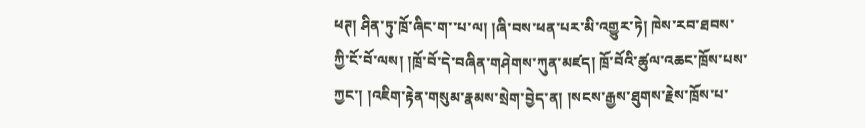ཕཊ། ཤིན་ཏུ་ཁྲོ་ཞིང་ག་་པ་ལ། །ཞི་བས་ཕན་པར་མི་འགྱུར་ཏེ། ཁེས་རབ་ཐབས་ཀྱི་ངོ་བོ་ལས། །ཁྲོ་བོ་དེ་བཞིན་གཤེགས་ཀུན་མཛད། ཁྲོ་བོའི་ཚུལ་འཆང་ཁྲོས་པས་ཀྱང་། །འཇིག་རྟེན་གསུམ་རྣམས་སྲེག་བྱེད་ན། །སངས་རྒྱས་ཐུགས་རྗེས་ཁྲོས་པ་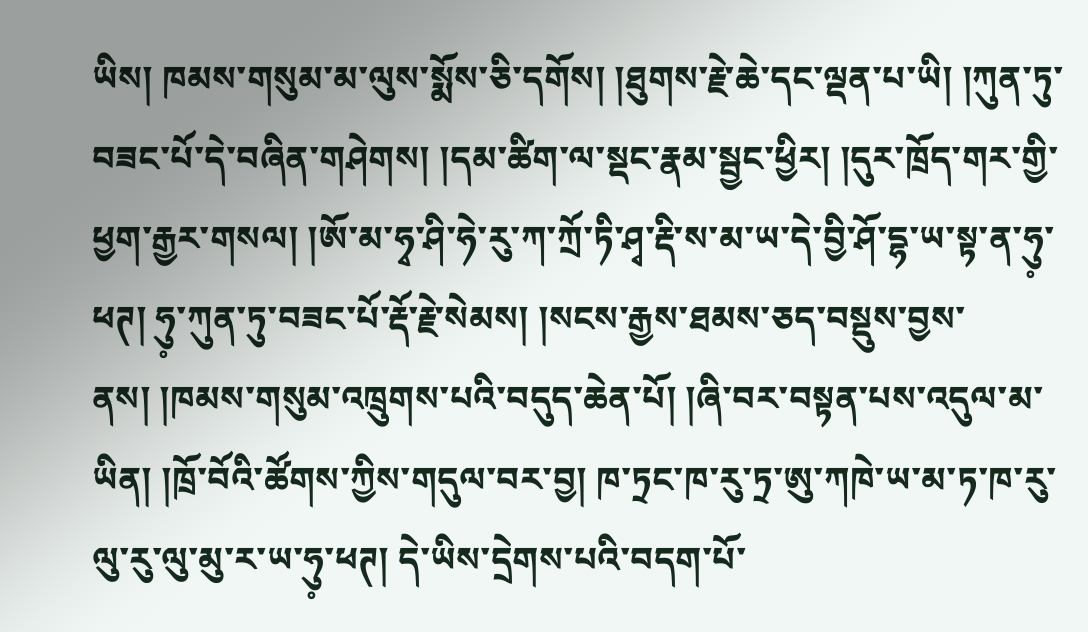ཡིས། ཁམས་གསུམ་མ་ལུས་སྨོས་ཅི་དགོས། །ཐུགས་རྗེ་ཆེ་དང་ལྡན་པ་ཡི། །ཀུན་ཏུ་བཟང་པོ་དེ་བཞིན་གཤེགས། །དམ་ཚིག་ལ་སྡང་རྣམ་སྦྱང་ཕྱིར། །དུར་ཁྲོད་གར་གྱི་ཕྱག་རྒྱར་གསལ། །ཨོ་མ་ཧྭ་ཤི་ཧེ་རུ་ཀ་ཀྲོ་ཏི་ཤྭ་རྡི་ས་མ་ཡ་དེ་བྱི་ཤོ་དྷ་ཡ་སྟ་ན་ཧུ༷་ཕཊ། ཧུ༷་ཀུན་ཏུ་བཟང་པོ་རྡོ་རྗེ་སེམས། །སངས་རྒྱས་ཐམས་ཅད་བསྡུས་བྱས་ནས། །ཁམས་གསུམ་འཁྲུགས་པའི་བདུད་ཆེན་པོ། །ཞི་བར་བསྟན་པས་འདུལ་མ་ཡིན། །ཁྲོ་བོའི་ཚོགས་ཀྱིས་གདུལ་བར་བྱ། ཁ་ཏྲང་ཁ་རུ་ཏྲ་ཨུ་ཀཁེ་ཡ་མ་ཏ་ཁ་རུ་ལུ་རུ་ལུ་མུ་ར་ཡ་ཧུ༷་ཕཊ། དེ་ཡིས་དྲེགས་པའི་བདག་པོ་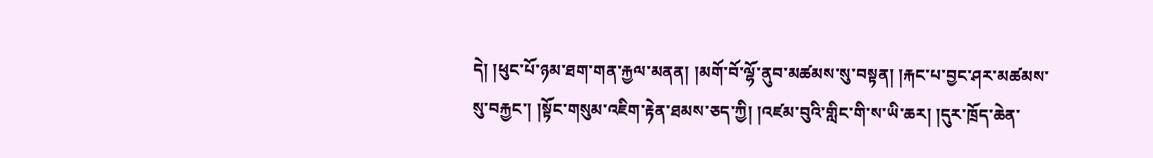དེ། །ཕུང་པོ་ཉམ་ཐག་གན་རྐྱལ་མནན། །མགོ་བོ་ལྷོ་ནུབ་མཚམས་སུ་བསྟན། །རྐང་པ་བྱང་ཤར་མཚམས་སུ་བརྐྱང་། །སྟོང་གསུམ་འཇིག་རྟེན་ཐམས་ཅད་ཀྱི། །འཛམ་བུའི་གླིང་གི་ས་ཡི་ཆར། །དུར་ཁྲོད་ཆེན་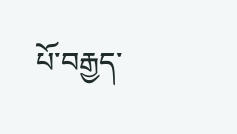པོ་བརྒྱད་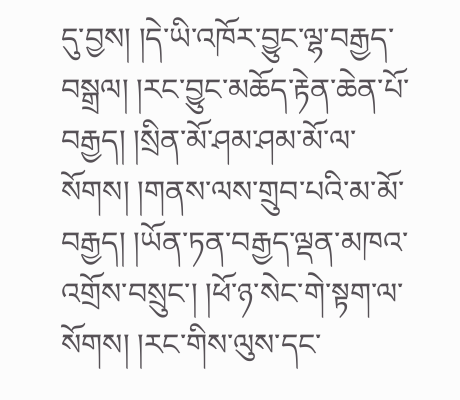དུ་བྱས། །དེ་ཡི་འཁོར་བྱུང་ལྷ་བརྒྱད་བསྒྲལ། །རང་བྱུང་མཆོད་རྟེན་ཆེན་པོ་བརྒྱད། །སྲིན་མོ་ཤམ་ཤམ་མོ་ལ་སོགས། །གནས་ལས་གྲུབ་པའི་མ་མོ་བརྒྱད། །ཡོན་ཏན་བརྒྱད་ལྡན་མཁའ་འགྲོས་བསྲུང་། །ཕོ་ཉ་སེང་གེ་སྟག་ལ་སོགས། །རང་གིས་ལུས་དང་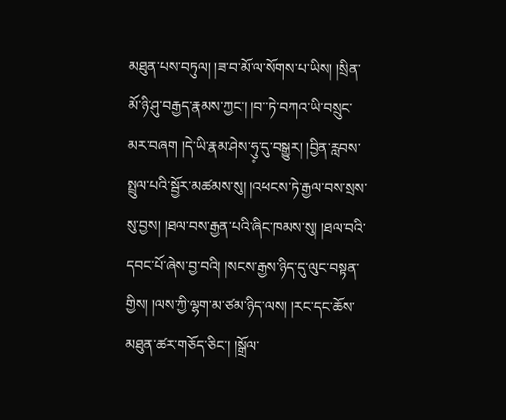མཐུན་པས་བཏུལ། །ཟ་བ་མོ་ལ་སོགས་པ་ཡིས། །སྲིན་མོ་ཉི་ཤུ་བརྒྱད་རྣམས་ཀྱང་། །བ་་ཏེ་བཀའ་ཡི་བསྲུང་མར་བཞག །དེ་ཡི་རྣམ་ཤེས་ཧུ༷་དུ་བསྒྱུར། །བྱིན་རླབས་སྤྲུལ་པའི་སྦྱོར་མཚམས་སུ། །འཕངས་ཏེ་རྒྱལ་བས་སྲས་སུ་བྱས། །ཐལ་བས་རྒྱན་པའི་ཞིང་ཁམས་སུ། །ཐལ་བའི་དབང་པོ་ཞེས་བྱ་བའི། །སངས་རྒྱས་ཉིད་དུ་ལུང་བསྟན་གྱིས། །ལས་ཀྱི་ལྷག་མ་ཙམ་ཉིད་ལས། །རང་དང་ཆོས་མཐུན་ཚར་གཅོད་ཅིང་། །སྒྲོལ་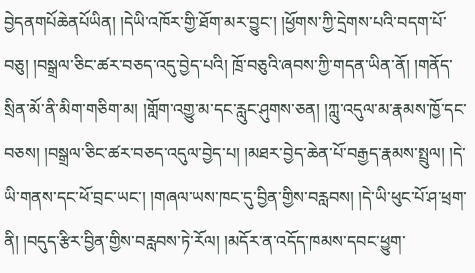བྱེདནགཔོཆེནཔོཡིན། །དེཡི་འཁོར་གྱི་ཐོག་མར་བྱུང་། །ཕྱོགས་ཀྱི་དྲེགས་པའི་བདག་པོ་བཅུ། །བསྒྲལ་ཅིང་ཚར་བཅད་འདུ་བྱེད་པའི། ཁྲོ་བཅུའི་ཞབས་ཀྱི་གདན་ཡིན་ནོ། །གནོད་སྲིན་མོ་ནི་མིག་གཅིག་མ། །གློག་འགྱུ་མ་དང་རླུང་ཤུགས་ཅན། །ཀླུ་འདུལ་མ་རྣམས་ཁྱོ་དང་བཅས། །བསྒྲལ་ཅིང་ཚར་བཅད་འདུལ་བྱེད་པ། །མཐར་བྱེད་ཆེན་པོ་བརྒྱད་རྣམས་སྤྲུལ། །དེ་ཡི་གནས་དང་ཕོ་བྲང་ཡང་། །གཞལ་ཡས་ཁང་དུ་བྱིན་གྱིས་བརླབས། །དེ་ཡི་ཕུང་པོ་ཤ་ཕྲག་ནི། །བདུད་རྩིར་བྱིན་གྱིས་བརླབས་ཏེ་རོལ། །མདོར་ན་འདོད་ཁམས་དབང་ཕྱུག་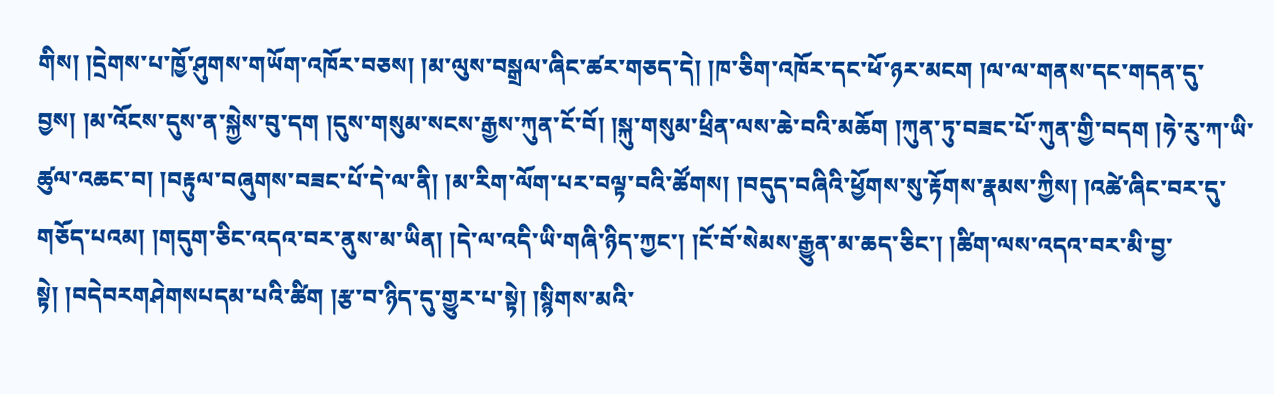གིས། །དྲེགས་པ་ཁྱོ་ཤུགས་གཡོག་འཁོར་བཅས། །མ་ལུས་བསྒྲལ་ཞིང་ཚར་གཅད་དེ། །ཁ་ཅིག་འཁོར་དང་ཕོ་ཉར་མངག །ལ་ལ་གནས་དང་གདན་དུ་བྱས། །མ་འོངས་དུས་ན་སྐྱེས་བུ་དག །དུས་གསུམ་སངས་རྒྱས་ཀུན་ངོ་བོ། །སྐུ་གསུམ་ཕྲིན་ལས་ཆེ་བའི་མཆོག །ཀུན་ཏུ་བཟང་པོ་ཀུན་གྱི་བདག །ཧེ་རུ་ཀ་ཡི་ཚུལ་འཆང་བ། །བརྟུལ་བཞུགས་བཟང་པོ་དེ་ལ་ནི། །མ་རིག་ལོག་པར་བལྟ་བའི་ཚོགས། །བདུད་བཞིའི་ཕྱོགས་སུ་རྟོགས་རྣམས་ཀྱིས། །འཚེ་ཞིང་བར་དུ་གཅོད་པའམ། །གདུག་ཅིང་འདའ་བར་ནུས་མ་ཡིན། །དེ་ལ་འདི་ཡི་གཞི་ཉིད་ཀྱང་། །ངོ་བོ་སེམས་རྒྱུན་མ་ཆད་ཅིང་། །ཚིག་ལས་འདའ་བར་མི་བྱ་སྟེ། །བདེབརགཤེགསཔདམ་པའི་ཚིག །རྩ་བ་ཉིད་དུ་གྱུར་པ་སྟེ། །སྙིགས་མའི་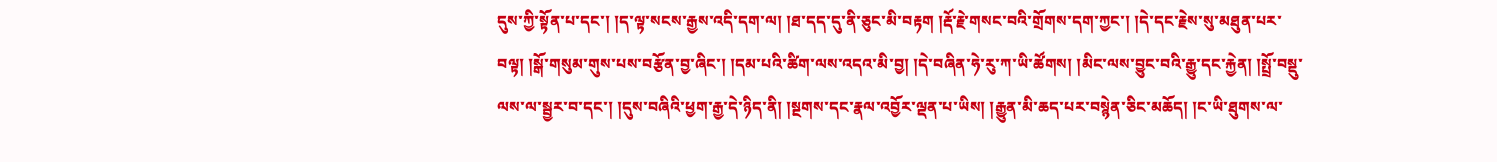དུས་ཀྱི་སྟོན་པ་དང་། །ད་ལྟ་སངས་རྒྱས་འདི་དག་ལ། །ཐ་དད་དུ་ནི་ཅུང་མི་བརྟག །རྡོ་རྗེ་གསང་བའི་གྲོགས་དག་ཀྱང་། །དེ་དང་རྗེས་སུ་མཐུན་པར་བལྟ། །སྒོ་གསུམ་གུས་པས་བརྩོན་བྱ་ཞིང་། །དམ་པའི་ཚིག་ལས་འདའ་མི་བྱ། །དེ་བཞིན་ཧེ་རུ་ཀ་ཡི་ཚོགས། །མིང་ལས་བྱུང་བའི་རྒྱུ་དང་རྐྱེན། །སྤྲོ་བསྡུ་ལས་ལ་སྦྱར་བ་དང་། །དུས་བཞིའི་ཕྱག་རྒྱ་དེ་ཉིད་ནི། །སྔགས་དང་རྣལ་འབྱོར་ལྡན་པ་ཡིས། །རྒྱུན་མི་ཆད་པར་བསྙེན་ཅིང་མཆོད། །ང་ཡི་ཐུགས་ལ་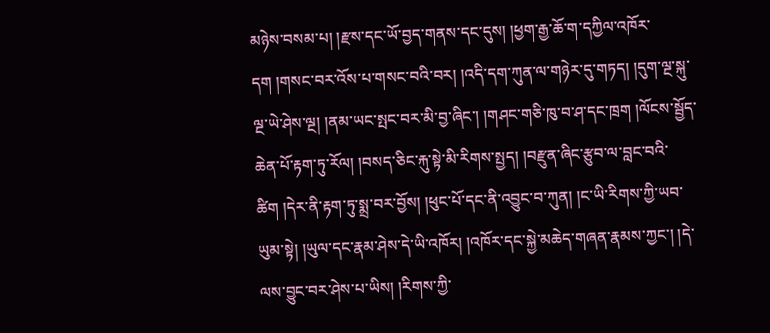མཉེས་བསམ་པ། །རྫས་དང་ཡོ་བྱད་གནས་དང་དུས། །ཕྱག་རྒྱ་ཆོ་ག་དཀྱིལ་འཁོར་དག །གསང་བར་འོས་པ་གསང་བའི་བར། །འདི་དག་ཀུན་ལ་གཉེར་དུ་གཏད། །དུག་ལྔ་སྐུ་ལྔ་ཡེ་ཤེས་ལྔ། །ནམ་ཡང་སྤང་བར་མི་བྱ་ཞིང་། །གཤང་གཅི་ཁུ་བ་ཤ་དང་ཁྲག །ལོངས་སྦྱོད་ཆེན་པོ་རྟག་ཏུ་རོལ། །བསད་ཅིང་རྐུ་སྟེ་མི་རིགས་སྤྱད། །བརྫུན་ཞིང་རྩུབ་ལ་བླང་བའི་ཚིག །དེར་ནི་རྟག་ཏུ་སྨྲ་བར་བྱོས། །ཕུང་པོ་དང་ནི་འབྱུང་བ་ཀུན། །ང་ཡི་རིགས་ཀྱི་ཡབ་ཡུམ་སྟེ། །ཡུལ་དང་རྣམ་ཤེས་དེ་ཡི་འཁོར། །འཁོར་དང་སྐྱེ་མཆེད་གཞན་རྣམས་ཀྱང་། །དེ་ལས་བྱུང་བར་ཤེས་པ་ཡིས། །རིགས་ཀྱི་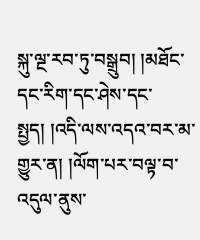སྐུ་ལྔ་རབ་ཏུ་བསྒྲུབ། །མཐོང་དང་རིག་དང་ཤེས་དང་སྤྱད། །འདི་ལས་འདའ་བར་མ་གྱུར་ན། །ལོག་པར་བལྟ་བ་འདུལ་ནུས་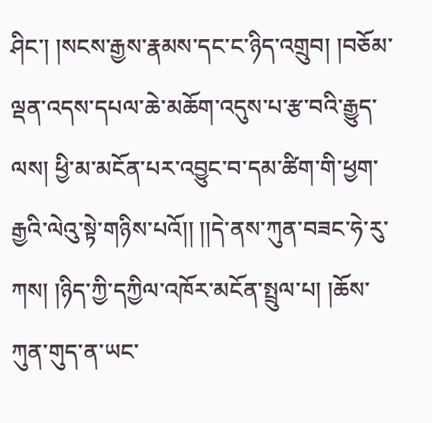ཤིང་། །སངས་རྒྱས་རྣམས་དང་ང་ཉིད་འགྲུབ། །བཅོམ་ལྡན་འདས་དཔལ་ཆེ་མཆོག་འདུས་པ་རྩ་བའི་རྒྱུད་ལས། ཕྱི་མ་མངོན་པར་འབྱུང་བ་དམ་ཚིག་གི་ཕྱག་རྒྱའི་ལེའུ་སྟེ་གཉིས་པའོ།། །།དེ་ནས་ཀུན་བཟང་ཧེ་རུ་ཀས། །ཉིད་ཀྱི་དཀྱིལ་འཁོར་མངོན་སྤྲུལ་པ། །ཆོས་ཀུན་གུད་ན་ཡང་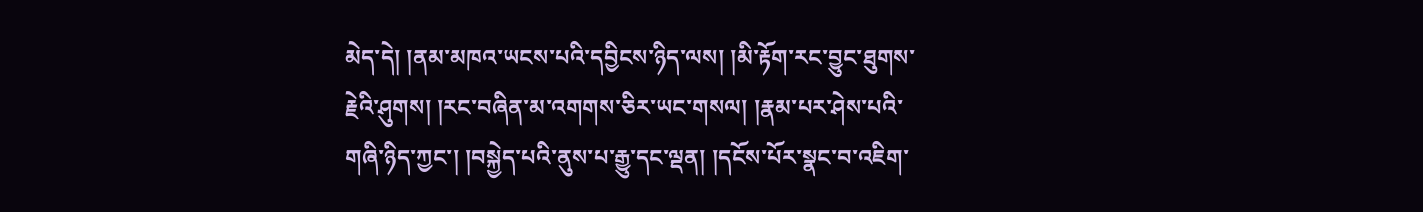མེད་དེ། །ནམ་མཁའ་ཡངས་པའི་དབྱིངས་ཉིད་ལས། །མི་རྟོག་རང་བྱུང་ཐུགས་རྗེའི་ཤུགས། །རང་བཞིན་མ་འགགས་ཅིར་ཡང་གསལ། །རྣམ་པར་ཤེས་པའི་གཞི་ཉིད་ཀྱང་། །བསྐྱེད་པའི་ནུས་པ་རྒྱུ་དང་ལྡན། །དངོས་པོར་སྣང་བ་འཇིག་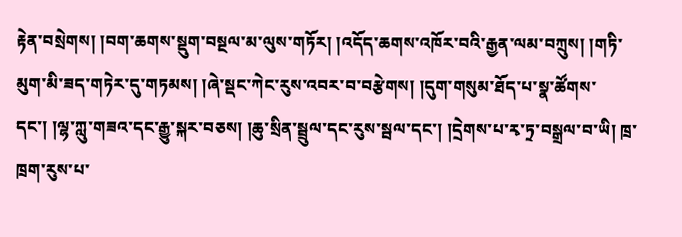རྟེན་བསྲེགས། །བག་ཆགས་སྡུག་བསྔལ་མ་ལུས་གཏོར། །འདོད་ཆགས་འཁོར་བའི་རྒྱན་ལམ་བཀྲུས། །གཏི་མུག་མི་ཟད་གཏེར་དུ་གཏམས། །ཞེ་སྡང་ཀེང་རུས་འབར་བ་བརྩེགས། །དུག་གསུམ་ཐོད་པ་སྣ་ཚོགས་དང་། །ལྷ་ཀླུ་གཟའ་དང་རྒྱུ་སྐར་བཅས། །ཆུ་སྲིན་སྦྲུལ་དང་རུས་སྦལ་དང་། །དྲེགས་པ་རྭ་ཏྲ་བསྒྲལ་བ་ཡི། ཁྲ་ཁྲག་རུས་པ་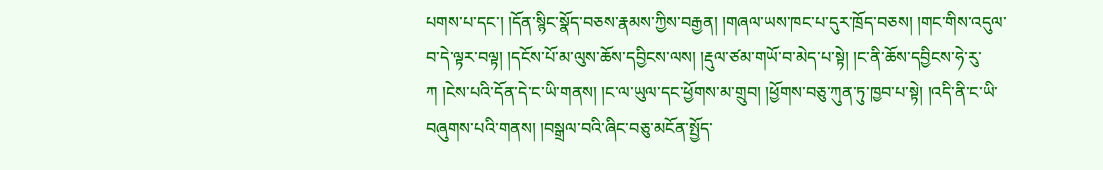པགས་པ་དང་། །དོན་སྙིང་སྣོད་བཅས་རྣམས་ཀྱིས་བརྒྱན། །གཞལ་ཡས་ཁང་པ་དུར་ཁྲོད་བཅས། །གང་གིས་འདུལ་བ་དེ་ལྟར་བལྟ། །དངོས་པོ་མ་ལུས་ཆོས་དབྱིངས་ལས། །རྡུལ་ཙམ་གཡོ་བ་མེད་པ་སྟེ། །ང་ནི་ཆོས་དབྱིངས་ཧེ་རུ་ཀ །ངེས་པའི་དོན་དེ་ང་ཡི་གནས། །ང་ལ་ཡུལ་དང་ཕྱོགས་མ་གྲུབ། །ཕྱོགས་བཅུ་ཀུན་ཏུ་ཁྱབ་པ་སྟེ། །འདི་ནི་ང་ཡི་བཞུགས་པའི་གནས། །བསྒྲལ་བའི་ཞིང་བཅུ་མངོན་སྤྱོད་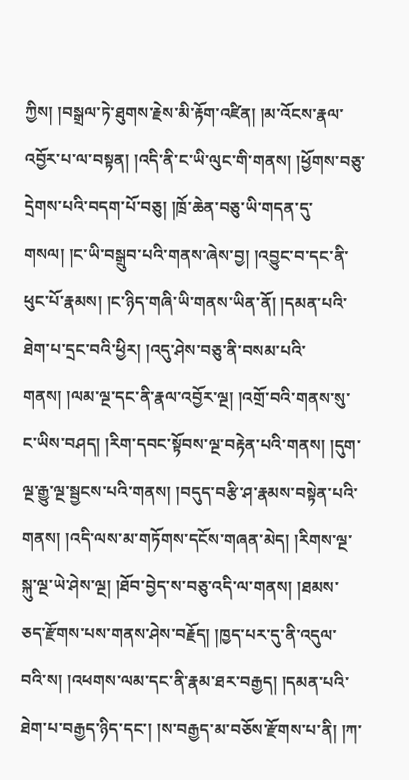ཀྱིས། །བསྒྲལ་ཏེ་ཐུགས་རྗེས་མི་རྟོག་འཛིན། །མ་འོངས་རྣལ་འབྱོར་པ་ལ་བསྟན། །འདི་ནི་ང་ཡི་ལུང་གི་གནས། །ཕྱོགས་བཅུ་དྲེགས་པའི་བདག་པོ་བཅུ། །ཁྲོ་ཆེན་བཅུ་ཡི་གདན་དུ་གསལ། །ང་ཡི་བསྒྲུབ་པའི་གནས་ཞེས་བྱ། །འབྱུང་བ་དང་ནི་ཕུང་པོ་རྣམས། །ང་ཉིད་གཞི་ཡི་གནས་ཡིན་ནོ། །དམན་པའི་ཐེག་པ་དྲང་བའི་ཕྱིར། །འདུ་ཤེས་བཅུ་ནི་བསམ་པའི་གནས། །ལམ་ལྔ་དང་ནི་རྣལ་འབྱོར་ལྔ། །འགྲོ་བའི་གནས་སུ་ང་ཡིས་བཤད། །རིག་དབང་སྟོབས་ལྔ་བརྟེན་པའི་གནས། །དུག་ལྔ་རྒྱུ་ལྔ་སྦྱངས་པའི་གནས། །བདུད་བརྩི་ཤ་རྣམས་བསྟེན་པའི་གནས། །འདི་ལས་མ་གཏོགས་དངོས་གཞན་མེད། །རིགས་ལྔ་སྐུ་ལྔ་ཡེ་ཤེས་ལྔ། །ཐོབ་བྱེད་ས་བཅུ་འདི་ལ་གནས། །ཐམས་ཅད་རྫོགས་པས་གནས་ཤེས་བརྗོད། །ཁྱད་པར་དུ་ནི་འདུལ་བའི་ས། །འཕགས་ལམ་དང་ནི་རྣམ་ཐར་བརྒྱད། །དམན་པའི་ཐེག་པ་བརྒྱད་ཉིད་དང་། །ས་བརྒྱད་མ་བཅོས་རྫོགས་པ་ནི། །ཀ་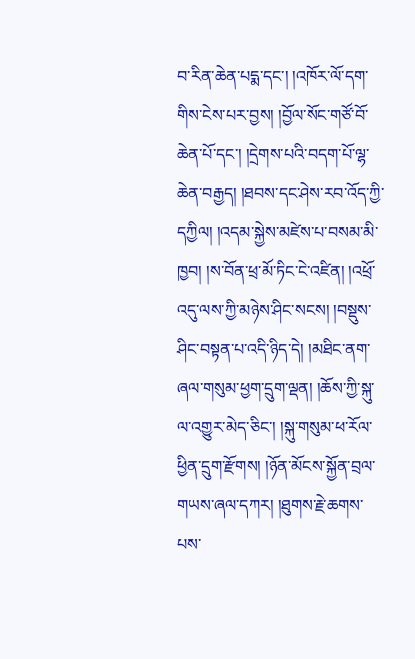བ་རིན་ཆེན་པདྨ་དང་། །འཁོར་ལོ་དག་གིས་ངེས་པར་བྱས། །བྱོལ་སོང་གཙོ་བོ་ཆེན་པོ་དང་། །དྲེགས་པའི་བདག་པོ་ལྷ་ཆེན་བརྒྱད། །ཐབས་དང་ཤེས་རབ་འོད་ཀྱི་དཀྱིལ། །འདམ་སྐྱེས་མཛེས་པ་བསམ་མི་ཁྱབ། །ས་བོན་ཕྲ་མོ་ཏིང་ངེ་འཛིན། །འཕྲོ་འདུ་ལས་ཀྱི་མཉེས་ཤིང་སངས། །བསྡུས་ཤིང་བསྟན་པ་འདི་ཉིད་དེ། །མཐིང་ནག་ཞལ་གསུམ་ཕྱག་དྲུག་ལྡན། །ཆོས་ཀྱི་སྐུ་ལ་འགྱུར་མེད་ཅིང་། །སྐུ་གསུམ་ཕ་རོལ་ཕྱིན་དྲུག་རྫོགས། །ཉོན་མོངས་སྐྱོན་བྲལ་གཡས་ཞལ་དཀར། །ཐུགས་རྗེ་ཆགས་པས་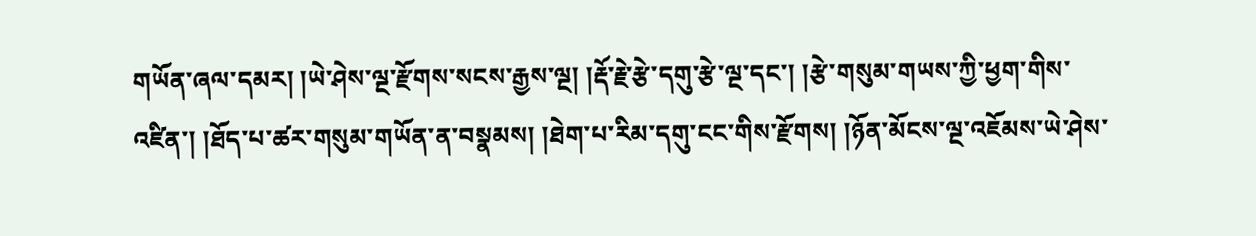གཡོན་ཞལ་དམར། །ཡེ་ཤེས་ལྔ་རྫོགས་སངས་རྒྱས་ལྔ། །རྡོ་རྗེ་རྩེ་དགུ་རྩེ་ལྔ་དང་། །རྩེ་གསུམ་གཡས་ཀྱི་ཕྱག་གིས་འཛིན་། །ཐོད་པ་ཚར་གསུམ་གཡོན་ན་བསྣམས། །ཐེག་པ་རིམ་དགུ་ངང་གིས་རྫོགས། །ཉོན་མོངས་ལྔ་འཇོམས་ཡེ་ཤེས་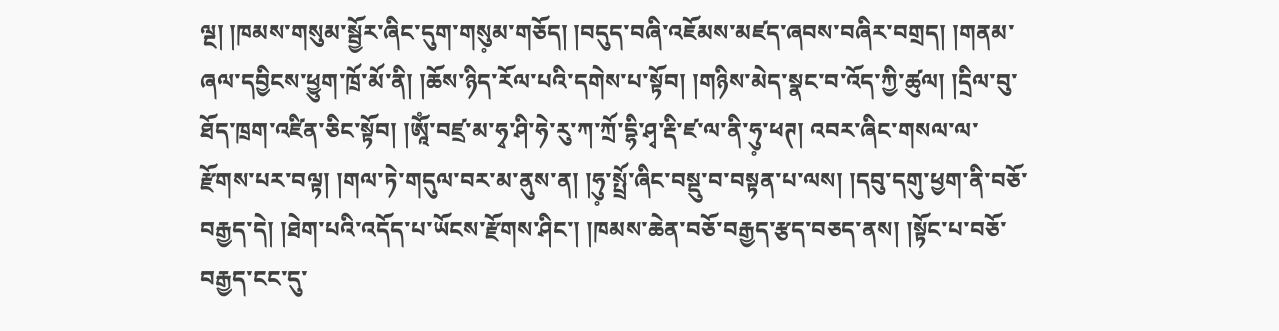ལྔ། །ཁམས་གསུམ་སྦྱོར་ཞིང་དུག་གསུ༷མ་གཅོད། །བདུད་བཞི་འཇོམས་མཛད་ཞབས་བཞིར་བགྲད། །གནམ་ཞལ་དབྱིངས་ཕྱུག་ཁྲོ་མོ་ནི། །ཆོས་ཉིད་རོལ་པའི་དགེས་པ་སྟོབ། །གཉིས་མེད་སྣང་བ་འོད་ཀྱི་ཚུལ། །དྲིལ་བུ་ཐོད་ཁྲག་འཛིན་ཅིང་སྟོབ། །ཨཱོཾ་བཛྲ་མ་ཧྭ་ཤི་ཧེ་རུ་ཀ་ཀྲོ་དྷི་ཤྭ་རྡི་ཛ་ལ་ནི་ཧུ༷་ཕཊ། འབར་ཞིང་གསལ་ལ་རྫོགས་པར་བལྟ། །གལ་ཏེ་གདུལ་བར་མ་ནུས་ན། །ཧུ༷་སྤྲོ་ཞིང་བསྡུ་བ་བསྟན་པ་ལས། །དབུ་དགུ་ཕྱག་ནི་བཅོ་བརྒྱད་དེ། །ཐེག་པའི་འདོད་པ་ཡོངས་རྫོགས་ཤིང་། །ཁམས་ཆེན་བཅོ་བརྒྱད་རྩད་བཅད་ནས། །སྟོང་པ་བཅོ་བརྒྱད་ངང་དུ་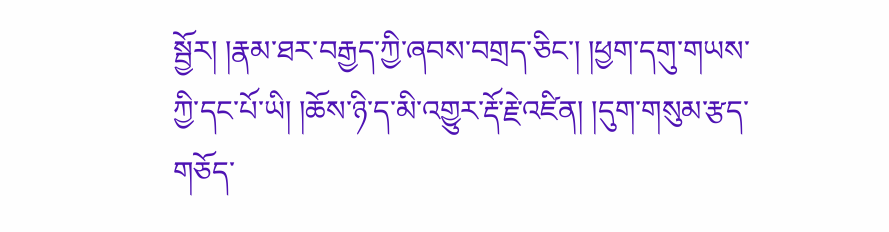སྦྱོར། །རྣམ་ཐར་བརྒྱད་ཀྱི་ཞབས་བགྲད་ཅིང་། །ཕྱག་དགུ་གཡས་ཀྱི་དང་པོ་ཡི། །ཆོས་ཉི་ད་མི་འགྱུར་རྡོ་རྗེ་འཛིན། །དུག་གསུམ་རྩད་གཅོད་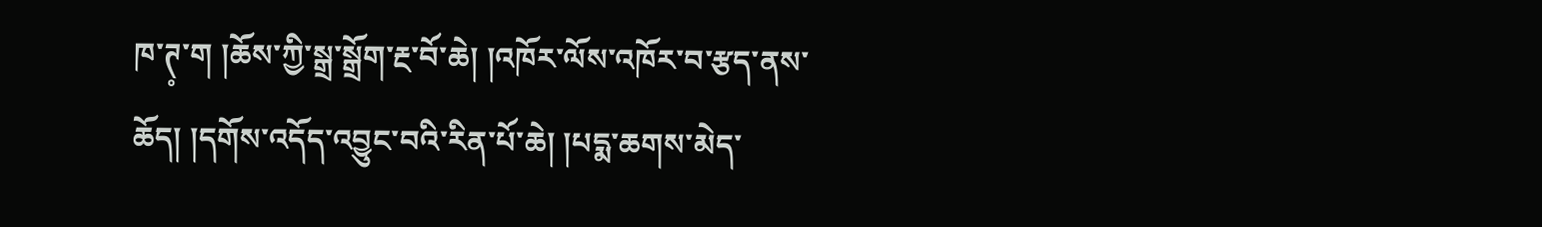ཁ་ཊ༷་ག །ཆོས་ཀྱི་སྒྲ་སྒྲོག་རྔ་བོ་ཆེ། །འཁོར་ལོས་འཁོར་བ་རྩད་ནས་ཆོད། །དགོས་འདོད་འབྱུང་བའི་རིན་པོ་ཆེ། །པདྨ་ཆགས་མེད་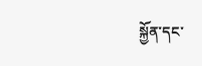སྐྱོན་དང་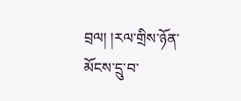བྲལ། །རལ་གྲིས་ཉོན་མོངས་དྲུ་བ་